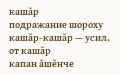кашăр
подражание шороху
кашăр-кашăр — усил. от кашăр
капан ăшĕнче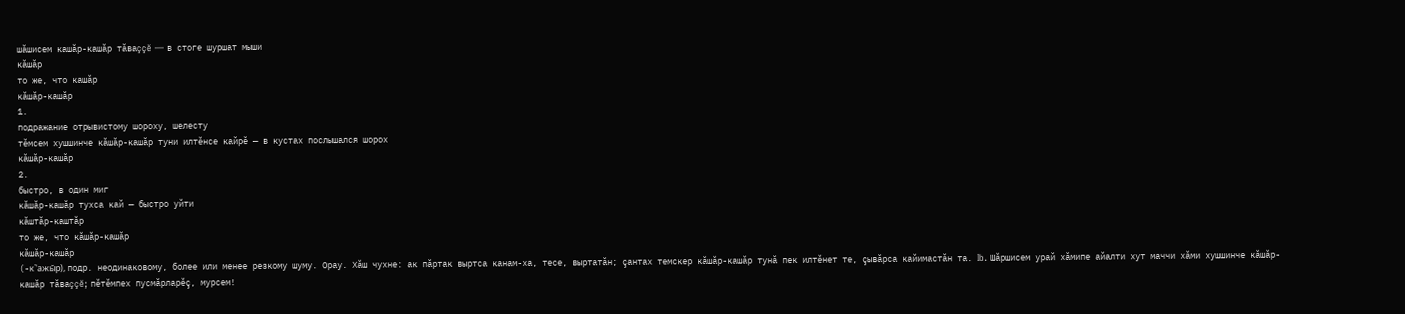шăшисем кашăр-кашăр тăваççĕ — в стоге шуршат мыши
кăшăр
то же, что кашăр
кăшăр-кашăр
1.
подражание отрывистому шороху, шелесту
тĕмсем хушшинче кăшăр-кашăр туни илтĕнсе кайрĕ — в кустах послышался шорох
кăшăр-кашăр
2.
быстро, в один миг
кăшăр-кашăр тухса кай — быстро уйти
кăштăр-каштăр
то же, что кăшăр-кашăр
кăшăр-кашăр
(-к̚ажы̆р), подр. неодинаковому, более или менее резкому шуму. Орау. Хăш чухне: ак пăртак выртса канам-ха, тесе, выртатăн; çантах темскер кăшăр-кашăр тунă пек илтĕнет те, çывăрса кайимастăн та. Ib. Шăршисем урай хăмипе айалти хут маччи хăми хушшинче кăшăр-кашăр тăваççĕ; пĕтĕмпех пусмăрларĕç, мурсем!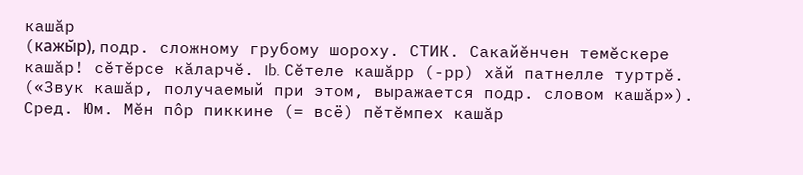кашăр
(кажы̆р), подр. сложному грубому шороху. СТИК. Сакайĕнчен темĕскере кашăр! сĕтĕрсе кăларчĕ. Ib. Сĕтеле кашăрр (-рр) хăй патнелле туртрĕ. («Звук кашăр, получаемый при этом, выражается подр. словом кашăр»). Сред. Юм. Мĕн пôр пиккине (= всё) пĕтĕмпех кашăр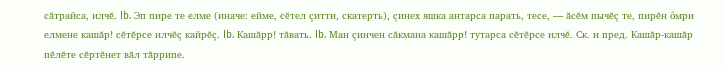сăтрайса, илчĕ. Ib. Эп пире те елме (иначе: ейме, сĕтел çитти, скатерть), çинех яшка антарса парать, тесе, — ăсĕм пычĕç те, пирĕн ôмри елмене кашăр! сĕтĕрсе илчĕç кайрĕç. Ib. Кашăрр! тăвать. Ib. Ман çинчен сăкмана кашăрр! тутарса сĕтĕрсе илчĕ. Ск. и пред. Кашăр-кашăр пĕлĕте сĕртĕнет вăл тăррипе.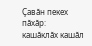Çавăн пекех пăхăр:
кашăклăх кашăл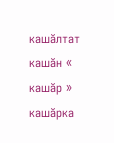кашăлтат кашăн « кашăр » кашăрка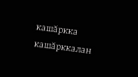кашăркка кашăрккалан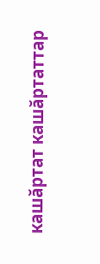кашăртат кашăртаттар